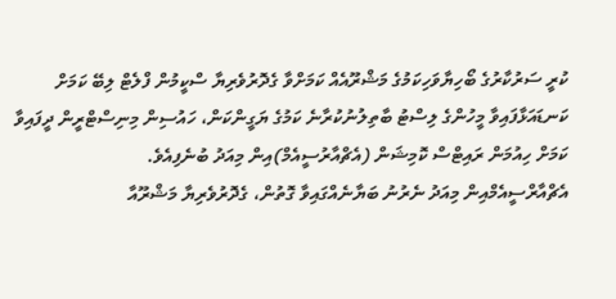ކުރީ ސަރުކާރުގެ ބޯހިޔާވަހިކަމުގެ މަޝްރޫއެއް ކަމަށްވާ ގެދޮރުވެރިޔާ ސްކީމުން ފްލެޓް ލިބޭ ކަމަށް ކަނޑައަޅާފައިވާ މީހުންގެ ލިސްޓު ބާތިލުނުކުރާނެ ކަމުގެ ޔަގީންކަން، ހައުސިން މިނިސްޓްރީން ދީފައިވާ ކަމަށް ހިއުމަން ރައިޓްސް ކޮމިޝަން (އެޗްއާރުސީއެމް)އިން މިއަދު ބުނެފިއެވެ.
އެޗްއާރްސީއެމްއިން މިއަދު ނެރުނު ބަޔާނެއްގައިވާ ގޮތުން، ގެދޮރުވެރިޔާ މަޝްރޫއާ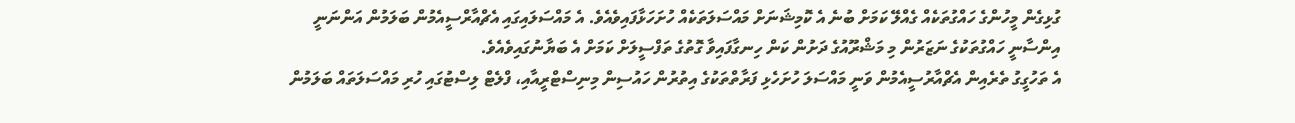ގުޅިގެން މީހުންގެ ހައްގުތަކެއް ގެއްލޭ ކަމަށް ބުނެ އެ ކޮމިޝަނަށް މައްސަލަތަކެއް ހުށަހަޅާފައިވެއެވެ. އެ މައްސަލައިގައި އެޗްއާރްސީއެމުން ބަލަމުން އަންނަނީ އިންސާނީ ހައްގުތަކުގެ ނަޒަރުން މި މަޝްރޫއުގެ ދަށުން ކަން ހިނގާފައިވާ ގޮތުގެ ތަފްސީލަށް ކަމަށް އެ ބަޔާނުގައިވެއެވެ.
އެ ތަހުގީގު ތެރެއިން އެޗްއާރުސީއެމުން ވަނީ މައްސަލަ ހުށަހެޅި ފަރާތްތަކުގެ އިތުރުން ހައުސިން މިނިސްޓްރީއާއި، ފްލެޓް ލިސްޓުގައި ހުރި މައްސަލަތައް ބަލަމުން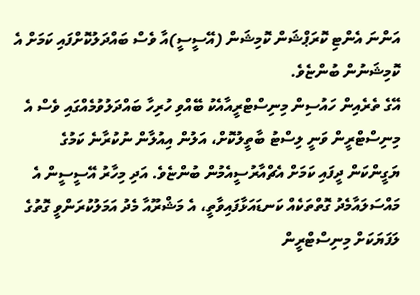އަންނަ އެންޓި ކޮރަޕްޝަން ކޮމިޝަން (އޭސީސީ)އާ ވެސް ބައްދަލުކޮށްފައި ކަމަށް އެ ކޮމިޝަނުން ބުންޏެވެ.
އޭގެ ތެރެއިން ހައުސިން މިނިސްޓްރީއާއެކު ބޭއްވި ހުރިހާ ބައްދަލުވުމެއްގައި ވެސް އެ މިނިސްޓްރީން ވަނީ ލިސްޓު ބާތީލުކޮށް، އަލުން އިއުލާން ނުކުރާނެ ކަމުގެ ޔަގީންކަން ދީފައި ކަމަށް އެޗްއާރުސީއެމުން ބުންޏެވެ. އަދި މިހާރު އޭސީސީން އެ މައްސަލައާމެދު ގޮތްތަކެއް ކަނޑައަޅާފައިވާތީ، އެ މަޝްރޫއާ މެދު އަމަލުކުރަންވީ ގޮތުގެ ލަފަޔަކަށް މިނިސްޓްރީން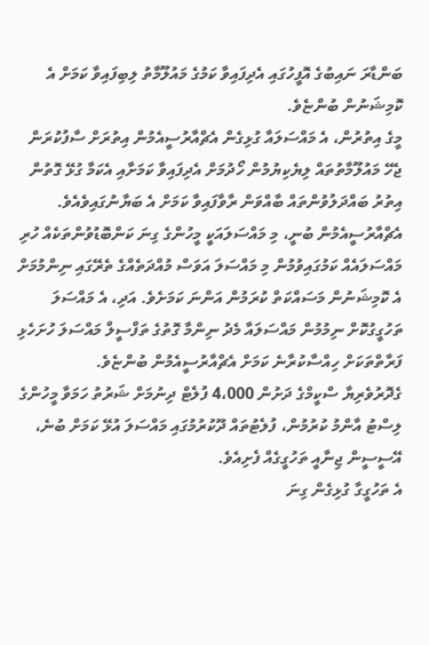ބަންޑާރަ ނައިބުގެ އޮފީހުގައި އެދިފައިވާ ކަމުގެ މައުލޫމާތު ލިބިފައިވާ ކަމަށް އެ ކޮމިޝަނުން ބުންޏެވެ.
މީގެ އިތުރުން، އެ މައްސަލައާ ގުޅިގެން އެޗްއާރުސީއެމުން އިތުރަށް ސާފުކުރަން ޖެހޭ މައުލޫމާތުތައް ލިޔެކިޔުމުން ހޯދުމަށް އެދިފައިވާ ކަމަށާއި އެކަމާ ގުޅޭ ގޮތުން އިތުރު ބައްދަލުވުންތައް ބާއްވަން ރާވާފައިވާ ކަމަށް އެ ބަޔާނުގައިވެއެވެ.
އެޗްއާރުސީއެމުން ބުނީ، މި މައްސަލައަކީ މީހުންގެ ގިނަ ކަންބޮޑުވުންތަކެއް ހުރި މައްސަލައެއް ކަމުގައިވުމުން މި މައްސަލަ އަވަސް މުއްދަތެއްގެ ތެރޭގައި ނިންމުމަށް އެ ކޮމިޝަނުން މަސައްކަތް ކުރަމުން އަންނަ ކަމަށެވެ. އަދި، އެ މައްސަލަ ތަހުގީގުކޮށް ނިމުމުން މައްސަލައާ މެދު ނިންމާ ގޮތުގެ ތަފްސީލް މައްސަލަ ހުށަހެޅި ފަރާތްތަކަށް ހިއްސާކުރާނެ ކަމަށް އެޗްއާރުސީއެމުން ބުންޏެވެ.
ގެދޮރުވެރިޔާ ސްކީމްގެ ދަށުން 4،000 ފުލެޓް ދިނުމަށް ޝަރުތު ހަމަވާ މީހުންގެ ލިސްޓު އާންމު ކުރުމުން، ފުލެޓުތައް ދޫކުރުމުގައި މައްސަލަ އުޅޭ ކަމަށް ބުނެ، އޭސީސީން ޖިނާއީ ތަހުގީގެއް ފެށިއެވެ.
އެ ތަހުގީގާ ގުޅިގެން ގިނަ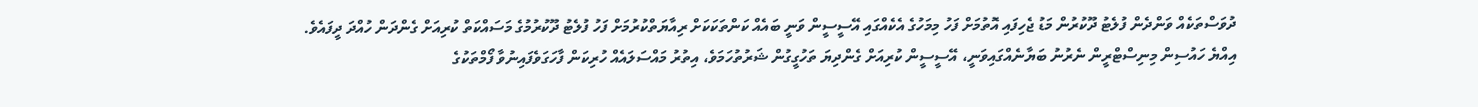ދުވަސްތަކެއް ވަންދެން ފުލެޓު ދޫކުރުން މަޑު ޖެހިފައި އޮތުމަށް ފަހު މިމަހުގެ އެކެއްގައި އޭސީސީން ވަނީ ބައެއް ކަންތަކަކަށް ރިއާޔަތްކުރުމަށް ފަހު ފުލެޓު ދޫކުރުމުގެ މަސައްކަތް ކުރިއަށް ގެންދަން ހުއްދަ ދީފައެވެ.
އިއްޔެ ހައުސިން މިނިސްޓްރީން ނެރުނު ބަޔާނެއްގައިވަނީ، އޭސީސީން ކުރިއަށް ގެންދިޔަ ތަހުގީގުން ޝަރުތުހަމަވެ، އިތުރު މައްސަލައެއް ހުރިކަން ފާހަގަވެފައިނުވާ ފޯމްތަކުގެ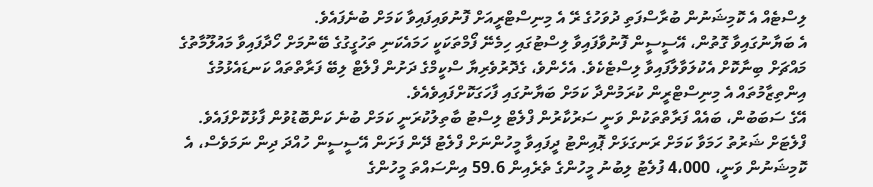ލިސްޓެއް އެ ކޮމިޝަނުން ބުރާސްފަތި ދުވަހުގެ ރޭ އެ މިނިސްޓްރީއަށް ފޮނުވައިފައިވާ ކަމަށް ބުނެފައެވެ.
އެ ބަޔާނުގައިވާ ގޮތުން، އޭސީސީން ފޮނުވާފައިވާ ލިސްޓުގައި ހިމެނޭ ފޯމްތަކަކީ ހަމައެކަނި ތަހުގީގުގެ ބޭނުމަށް ހޯދާފައިވާ މައުލޫމާތުގެ މައްޗަށް ބިނާކޮށް އެކުލަވާލާފައިވާ ލިސްޓެކެވެ. އެހެންވެ، ގެދޮރުވެރިޔާ ސްކީމްގެ ދަށުން ފްލެޓް ލިބޭ ފަރާތްތައް ކަނޑައެޅުމުގެ އިންތިޒާމުތައް އެ މިނިސްޓްރީން ކުރަމުންދާ ކަމަށް ބަޔާނުގައި ފާހަގަކޮށްފައިވެއެވެ.
އޭގެ ސަބަބުން، ބައެއް ފަރާތްތަކުން ވަނީ ސަރުކާރުން ފްލެޓް ލިސްޓު ބާތިލުކުރަނީ ކަމަށް ބުނެ ކަންބޮޑުވުން ފާޅުކޮށްފައެވެ.
ފްލެޓަށް ޝަރުތު ހަމަވާ ކަމަށް ރަނގަޅަށް ޕޮއިންޓު ދީފައިވާ މީހުންނަށް ފްލެޓު ދޭން ފަށަން އޭސީސީން ހުއްދަ ދިން ނަމަވެސް، އެ ކޮމިޝަނުން ވަނީ، 4،000 ފުލެޓު ލިބުނު މީހުންގެ ތެރެއިން 59.6 އިންސައްތަ މީހުންގެ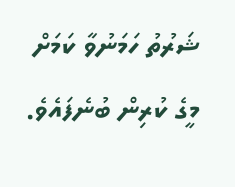ޝަރުތު ހަމަނުވާ ކަމަށް މީގެ ކުރިން ބުނެފައެވެ.